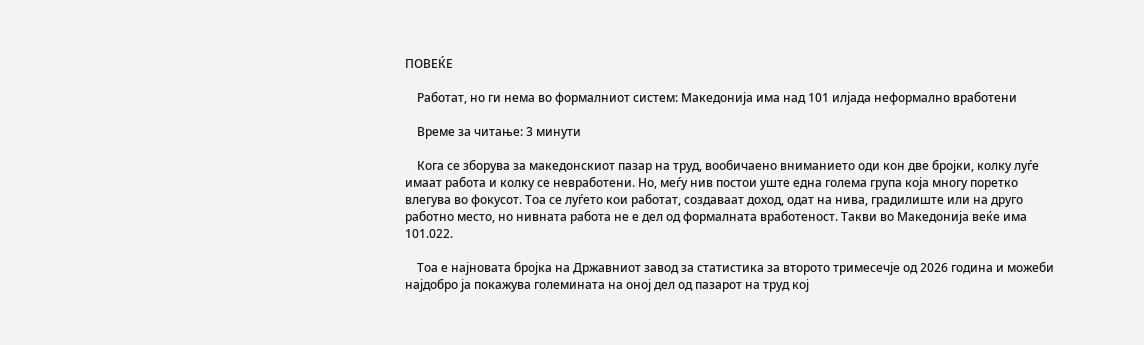ПОВЕЌЕ

    Работат, но ги нема во формалниот систем: Македонија има над 101 илјада неформално вработени

    Време зa читање: 3 минути

    Кога се зборува за македонскиот пазар на труд, вообичаено вниманието оди кон две бројки, колку луѓе имаат работа и колку се невработени. Но, меѓу нив постои уште една голема група која многу поретко влегува во фокусот. Тоа се луѓето кои работат, создаваат доход, одат на нива, градилиште или на друго работно место, но нивната работа не е дел од формалната вработеност. Такви во Македонија веќе има 101.022.

    Тоа е најновата бројка на Државниот завод за статистика за второто тримесечје од 2026 година и можеби најдобро ја покажува големината на оној дел од пазарот на труд кој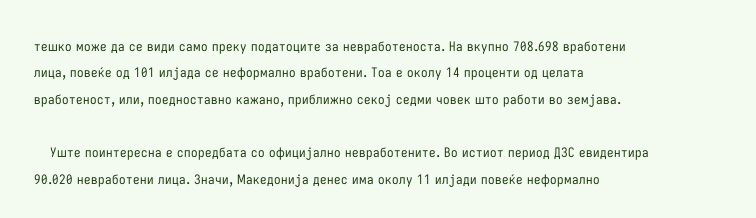тешко може да се види само преку податоците за невработеноста. На вкупно 708.698 вработени лица, повеќе од 101 илјада се неформално вработени. Тоа е околу 14 проценти од целата вработеност, или, поедноставно кажано, приближно секој седми човек што работи во земјава.

    Уште поинтересна е споредбата со официјално невработените. Во истиот период ДЗС евидентира 90.020 невработени лица. Значи, Македонија денес има околу 11 илјади повеќе неформално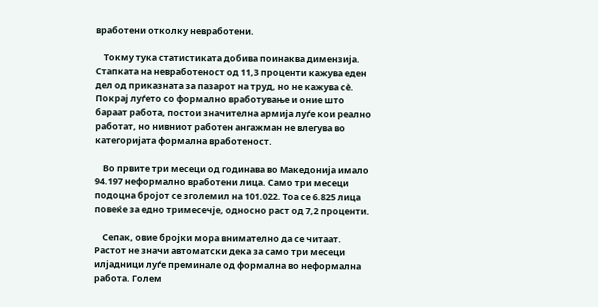вработени отколку невработени.

    Токму тука статистиката добива поинаква димензија. Стапката на невработеност од 11,3 проценти кажува еден дел од приказната за пазарот на труд, но не кажува сè. Покрај луѓето со формално вработување и оние што бараат работа, постои значителна армија луѓе кои реално работат, но нивниот работен ангажман не влегува во категоријата формална вработеност.

    Во првите три месеци од годинава во Македонија имало 94.197 неформално вработени лица. Само три месеци подоцна бројот се зголемил на 101.022. Тоа се 6.825 лица повеќе за едно тримесечје, односно раст од 7,2 проценти.

    Сепак, овие бројки мора внимателно да се читаат. Растот не значи автоматски дека за само три месеци илјадници луѓе преминале од формална во неформална работа. Голем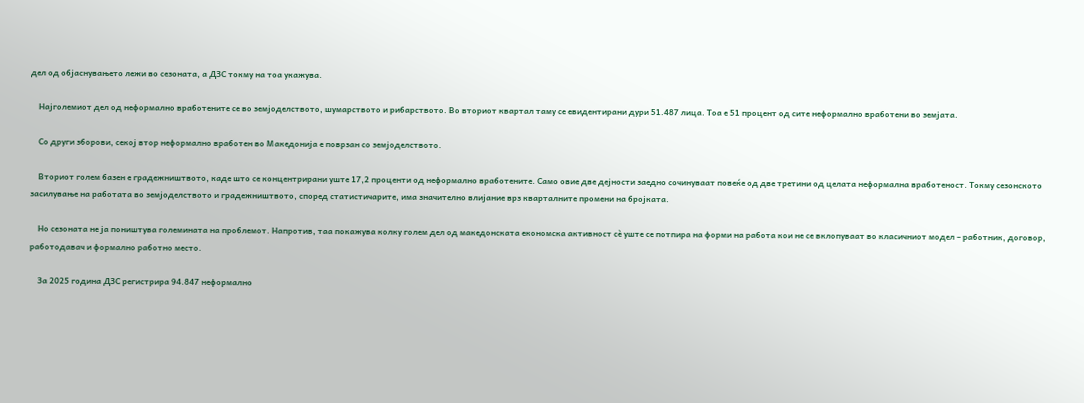дел од објаснувањето лежи во сезоната, а ДЗС токму на тоа укажува.

    Најголемиот дел од неформално вработените се во земјоделството, шумарството и рибарството. Во вториот квартал таму се евидентирани дури 51.487 лица. Тоа е 51 процент од сите неформално вработени во земјата.

    Со други зборови, секој втор неформално вработен во Македонија е поврзан со земјоделството.

    Вториот голем базен е градежништвото, каде што се концентрирани уште 17,2 проценти од неформално вработените. Само овие две дејности заедно сочинуваат повеќе од две третини од целата неформална вработеност. Токму сезонското засилување на работата во земјоделството и градежништвото, според статистичарите, има значително влијание врз кварталните промени на бројката.

    Но сезоната не ја поништува големината на проблемот. Напротив, таа покажува колку голем дел од македонската економска активност сè уште се потпира на форми на работа кои не се вклопуваат во класичниот модел – работник, договор, работодавач и формално работно место.

    За 2025 година ДЗС регистрира 94.847 неформално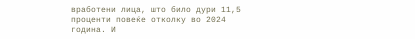вработени лица, што било дури 11,5 проценти повеќе отколку во 2024 година. И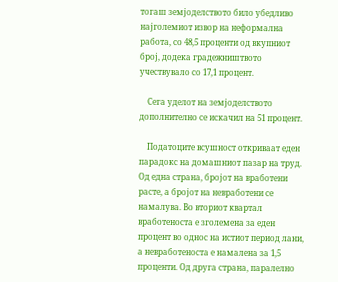тогаш земјоделството било убедливо најголемиот извор на неформална работа, со 48,5 проценти од вкупниот број, додека градежништвото учествувало со 17,1 процент.

    Сега уделот на земјоделството дополнително се искачил на 51 процент.

    Податоците всушност откриваат еден парадокс на домашниот пазар на труд. Од една страна, бројот на вработени расте, а бројот на невработени се намалува. Во вториот квартал вработеноста е зголемена за еден процент во однос на истиот период лани, а невработеноста е намалена за 1,5 проценти. Од друга страна, паралелно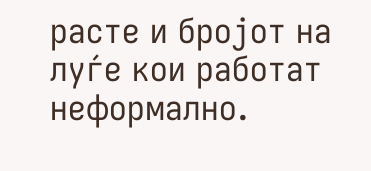расте и бројот на луѓе кои работат неформално.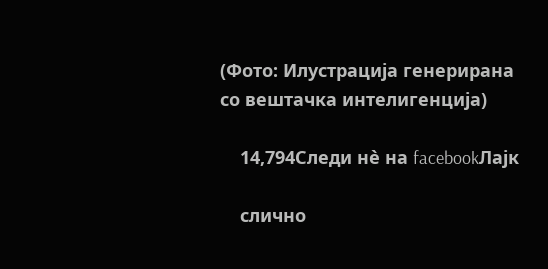(Фото: Илустрација генерирана со вештачка интелигенција)

    14,794Следи нè на facebookЛајк

    слично